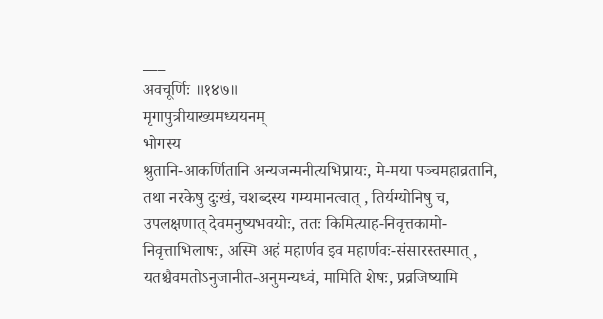___
अवचूर्णिः ॥१४७॥
मृगापुत्रीयाख्यमध्ययनम्
भोगस्य
श्रुतानि-आकर्णितानि अन्यजन्मनीत्यभिप्रायः, मे-मया पञ्चमहाव्रतानि, तथा नरकेषु दुःखं, चशब्दस्य गम्यमानत्वात् , तिर्यग्योनिषु च, उपलक्षणात् देवमनुष्यभवयोः, ततः किमित्याह-निवृत्तकामो-निवृत्ताभिलाषः, अस्मि अहं महार्णव इव महार्णवः-संसारस्तस्मात् , यतश्चैवमतोऽनुजानीत-अनुमन्यध्वं, मामिति शेषः, प्रव्रजिष्यामि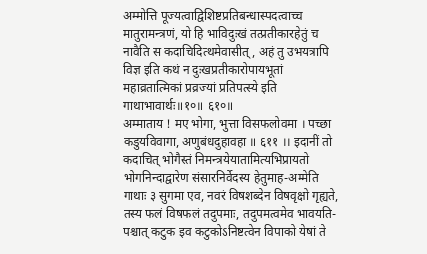अम्मोत्ति पूज्यत्वाद्विशिष्टप्रतिबन्धास्पदत्वाच्च मातुरामन्त्रणं, यो हि भाविदुःखं तत्प्रतीकारहेतुं च नावैति स कदाचिदित्थमेवासीत् , अहं तु उभयत्रापि विज्ञ इति कथं न दुःखप्रतीकारोपायभूतां महाव्रतात्मिकां प्रव्रज्यां प्रतिपत्स्ये इति गाथाभावार्थः॥१०॥ ६१०॥
अम्माताय ! मए भोगा, भुत्ता विसफलोवमा । पच्छा कडुयविवागा, अणुबंधदुहावहा ॥ ६११ ।। इदानीं तो कदाचित् भोगैस्तं निमन्त्रयेयातामित्यभिप्रायतो भोगनिन्दाद्वारेण संसारनिर्वेदस्य हेतुमाह-अम्मेति गाथाः ३ सुगमा एव, नवरं विषशब्देन विषवृक्षो गृह्यते, तस्य फलं विषफलं तदुपमाः, तदुपमत्वमेव भावयति-पश्चात् कटुक इव कटुकोऽनिष्टत्वेन विपाको येषां ते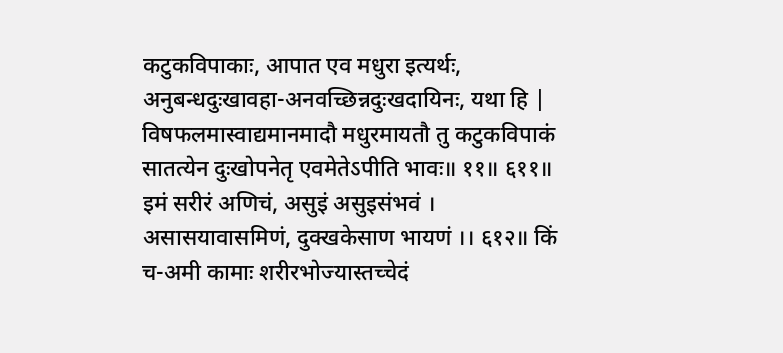कटुकविपाकाः, आपात एव मधुरा इत्यर्थः, अनुबन्धदुःखावहा-अनवच्छिन्नदुःखदायिनः, यथा हि | विषफलमास्वाद्यमानमादौ मधुरमायतौ तु कटुकविपाकं सातत्येन दुःखोपनेतृ एवमेतेऽपीति भावः॥ ११॥ ६११॥
इमं सरीरं अणिचं, असुइं असुइसंभवं । असासयावासमिणं, दुक्खकेसाण भायणं ।। ६१२॥ किं च-अमी कामाः शरीरभोज्यास्तच्चेदं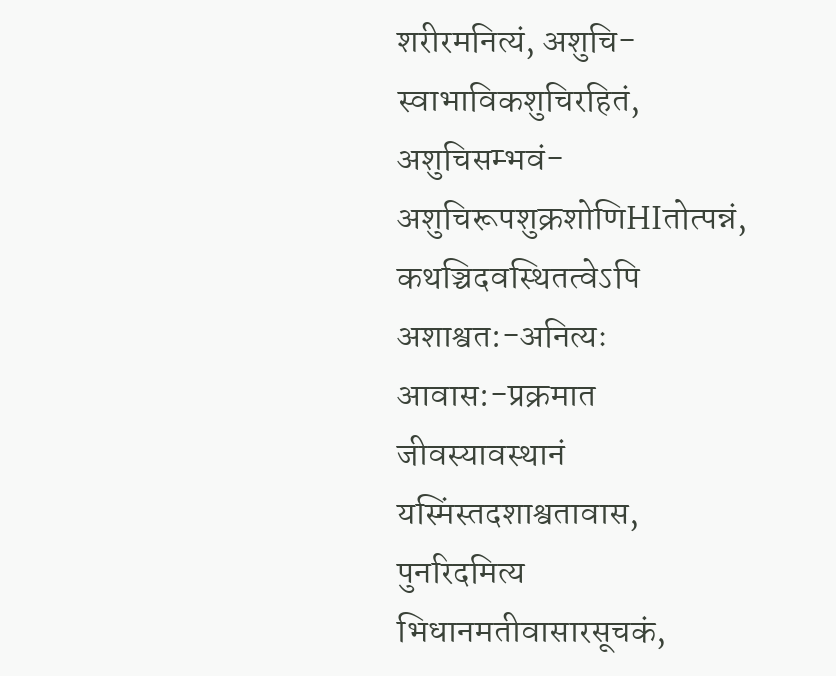शरीरमनित्यं, अशुचि-स्वाभाविकशुचिरहितं, अशुचिसम्भवं-अशुचिरूपशुक्रशोणिHIतोत्पन्नं, कथञ्चिदवस्थितत्वेऽपि अशाश्वत:-अनित्यः आवास:-प्रक्रमात जीवस्यावस्थानं यस्मिंस्तदशाश्वतावास, पुनरिदमित्य
भिधानमतीवासारसूचकं,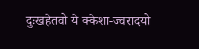दुःखहेतवो ये क्केशा-ज्वरादयो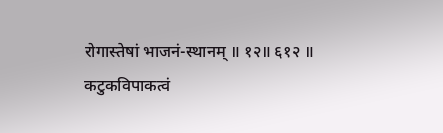रोगास्तेषां भाजनं-स्थानम् ॥ १२॥ ६१२ ॥
कटुकविपाकत्वं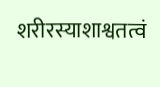शरीरस्याशाश्वतत्वं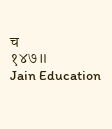च
१४७॥
Jain Education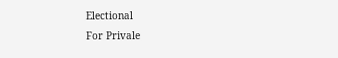Electional
For Privale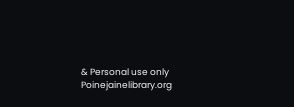& Personal use only
Poinejainelibrary.org